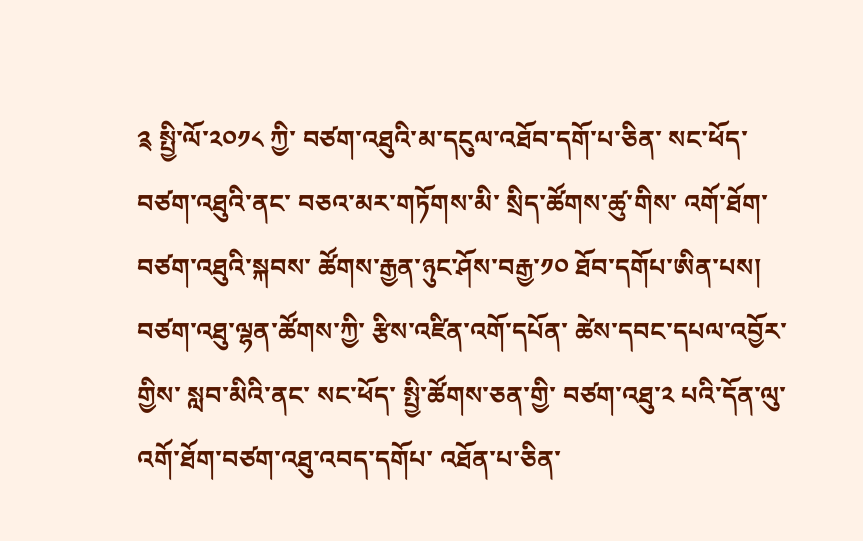༉ སྤྱི་ལོ་༢༠༡༨ ཀྱི་ བཙག་འཐུའི་མ་དངུལ་འཐོབ་དགོ་པ་ཅིན་ སང་ཕོད་ བཙག་འཐུའི་ནང་ བཅའ་མར་གཏོགས་མི་ སྲིད་ཚོགས་ཚུ་གིས་ འགོ་ཐོག་བཙག་འཐུའི་སྐབས་ ཚོགས་རྒྱན་ཉུང་ཤོས་བརྒྱ་༡༠ ཐོབ་དགོཔ་ཨིན་པས།
བཙག་འཐུ་ལྷན་ཚོགས་ཀྱི་ རྩིས་འཛིན་འགོ་དཔོན་ ཚེས་དབང་དཔལ་འབྱོར་གྱིས་ སླབ་མིའི་ནང་ སང་ཕོད་ སྤྱི་ཚོགས་ཅན་གྱི་ བཙག་འཐུ་༢ པའི་དོན་ལུ་ འགོ་ཐོག་བཙག་འཐུ་འབད་དགོཔ་ འཐོན་པ་ཅིན་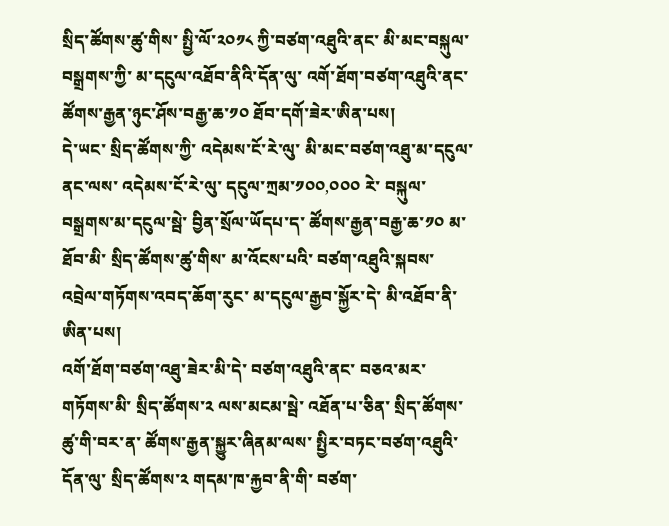སྲིད་ཚོགས་ཚུ་གིས་ སྤྱི་ལོ་༢༠༡༨ ཀྱི་བཙག་འཐུའི་ནང་ མི་མང་བསྐུལ་བསྒྲགས་ཀྱི་ མ་དངུལ་འཐོབ་ནིའི་དོན་ལུ་ འགོ་ཐོག་བཙག་འཐུའི་ནང་ ཚོགས་རྒྱན་ཉུང་ཤོས་བརྒྱ་ཆ་༡༠ ཐོབ་དགོ་ཟེར་ཨིན་པས།
དེ་ཡང་ སྲིད་ཚོགས་ཀྱི་ འདེམས་ངོ་རེ་ལུ་ མི་མང་བཙག་འཐུ་མ་དངུལ་ནང་ལས་ འདེམས་ངོ་རེ་ལུ་ དངུལ་ཀྲམ་༡༠༠,༠༠༠ རེ་ བསྐུལ་བསྒྲགས་མ་དངུལ་སྦེ་ བྱིན་སྲོལ་ཡོདཔ་ད་ ཚོགས་རྒྱན་བརྒྱ་ཆ་༡༠ མ་ཐོབ་མི་ སྲིད་ཚོགས་ཚུ་གིས་ མ་འོངས་པའི་ བཙག་འཐུའི་སྐབས་ འབྲེལ་གཏོགས་འབད་ཆོག་རུང་ མ་དངུལ་རྒྱབ་སྐྱོར་དེ་ མི་འཐོབ་ནི་ཨིན་པས།
འགོ་ཐོག་བཙག་འཐུ་ཟེར་མི་དེ་ བཙག་འཐུའི་ནང་ བཅའ་མར་གཏོགས་མི་ སྲིད་ཚོགས་༢ ལས་མངམ་སྦེ་ འཐོན་པ་ཅིན་ སྲིད་ཚོགས་ཚུ་གི་བར་ན་ ཚོགས་རྒྱན་སྐྱུར་ཞིནམ་ལས་ སྤྱིར་བཏང་བཙག་འཐུའི་དོན་ལུ་ སྲིད་ཚོགས་༢ གདམ་ཁ་རྐྱབ་ནི་གི་ བཙག་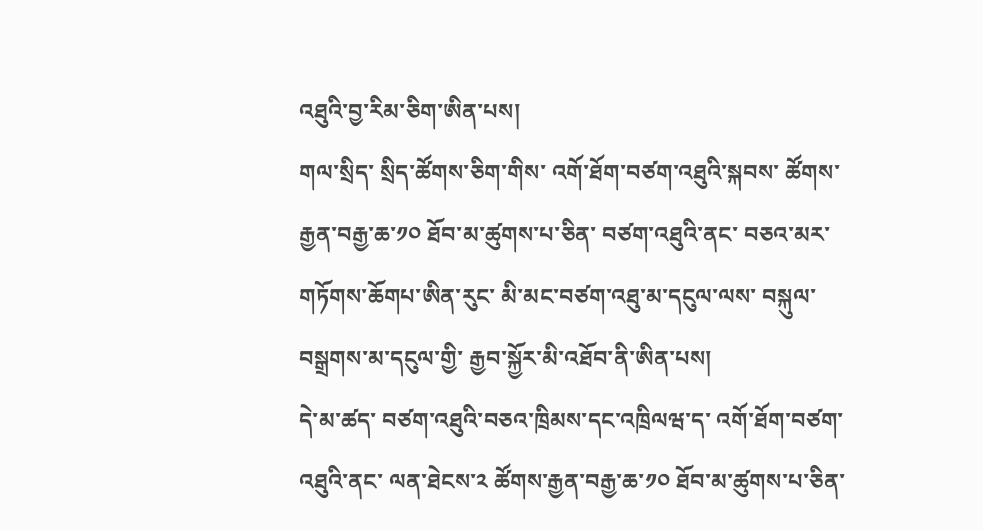འཐུའི་བྱ་རིམ་ཅིག་ཨིན་པས།
གལ་སྲིད་ སྲིད་ཚོགས་ཅིག་གིས་ འགོ་ཐོག་བཙག་འཐུའི་སྐབས་ ཚོགས་རྒྱན་བརྒྱ་ཆ་༡༠ ཐོབ་མ་ཚུགས་པ་ཅིན་ བཙག་འཐུའི་ནང་ བཅའ་མར་གཏོགས་ཆོགཔ་ཨིན་རུང་ མི་མང་བཙག་འཐུ་མ་དངུལ་ལས་ བསྐུལ་བསྒྲགས་མ་དངུལ་གྱི་ རྒྱབ་སྐྱོར་མི་འཐོབ་ནི་ཨིན་པས།
དེ་མ་ཚད་ བཙག་འཐུའི་བཅའ་ཁྲིམས་དང་འཁྲིལཝ་ད་ འགོ་ཐོག་བཙག་འཐུའི་ནང་ ལན་ཐེངས་༢ ཚོགས་རྒྱན་བརྒྱ་ཆ་༡༠ ཐོབ་མ་ཚུགས་པ་ཅིན་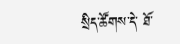སྲིད་ཚོགས་དེ་ ཐོ་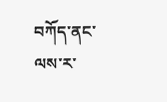བཀོད་ནང་ལས་ར་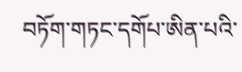བཏོག་གཏང་དགོཔ་ཨིན་པའི་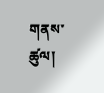གནས་ཚུལ།